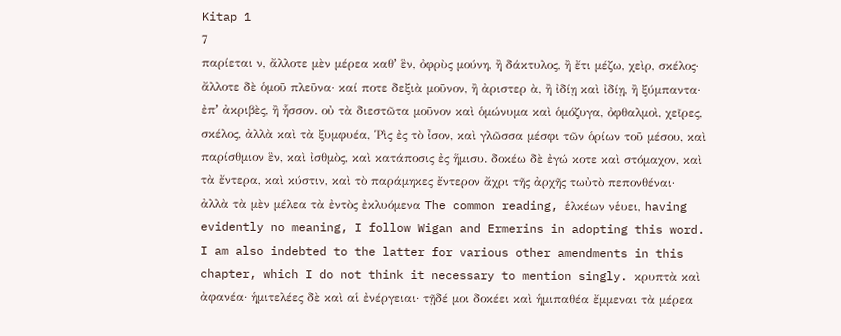Kitap 1
7
παρίεται ν, ἄλλοτε μὲν μέρεα καθʼ ἓν, ὀφρὺς μούνη, ἢ δάκτυλος, ἢ ἔτι μέζω, χεὶρ, σκέλος· ἄλλοτε δὲ ὁμοῦ πλεῦνα· καί ποτε δεξιὰ μοῦνον, ἢ ἀριστερ ὰ, ἢ ἰδίῃ καὶ ἰδίῃ, ἢ ξύμπαντα· ἐπʼ ἀκριβὲς, ἢ ἧσσον. οὐ τὰ διεστῶτα μοῦνον καὶ ὁμώνυμα καὶ ὁμόζυγα, ὀφθαλμοὶ, χεῖρες, σκέλος, ἀλλὰ καὶ τὰ ξυμφυέα, Ῥὶς ἐς τὸ ἶσον, καὶ γλῶσσα μέσφι τῶν ὁρίων τοῦ μέσου, καὶ παρίσθμιον ἓν, καὶ ἰσθμὸς, καὶ κατάποσις ἐς ἥμισυ. δοκέω δὲ ἐγώ κοτε καὶ στόμαχον, καὶ τὰ ἔντερα, καὶ κύστιν, καὶ τὸ παράμηκες ἔντερον ἄχρι τῆς ἀρχῆς τωὐτὸ πεπονθέναι· ἀλλὰ τὰ μὲν μέλεα τὰ ἐντὸς ἐκλυόμενα The common reading, ἑλκέων νἑυει, having evidently no meaning, I follow Wigan and Ermerins in adopting this word. I am also indebted to the latter for various other amendments in this chapter, which I do not think it necessary to mention singly. κρυπτὰ καὶ ἀφανέα· ἡμιτελέες δὲ καὶ αἱ ἐνέργειαι· τῇδέ μοι δοκέει καὶ ἡμιπαθέα ἔμμεναι τὰ μέρεα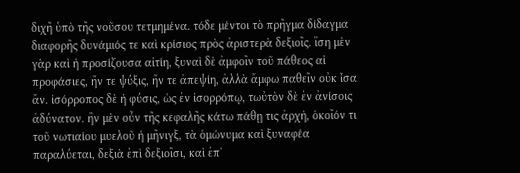διχῆ ὑπὸ τῆς νοῦσου τετμημένα. τόδε μέντοι τὸ πρῆγμα δίδαγμα διαφορῆς δυνάμιός τε καὶ κρίσιος πρὸς ἀριστερὰ δεξιοῖς. ἴση μὲν γὰρ καὶ ἡ προσίζουσα αἰτίη, ξυναὶ δὲ ἀμφοῖν τοῦ πάθεος αἱ προφάσιες, ἤν τε ψύξις, ἤν τε ἀπεψίη, ἀλλὰ ἄμφω παθεῖν οὐκ ἶσα ἄν. ἰσόρροπος δὲ ἡ φύσις, ὡς ἐν ἰσορρόπῳ, τωὐτὸν δὲ ἐν ἀνίσοις ἀδύνατον. ἢν μὲν οὖν τῆς κεφαλῆς κάτω πάθῃ τις ἀρχὴ, ὁκοῖόν τι τοῦ νωτιαίου μυελοῦ ἡ μῆνιγξ, τὰ ὁμώνυμα καὶ ξυναφέα παραλύεται, δεξιὰ ἐπὶ δεξιοῖσι, καὶ ἐπʼ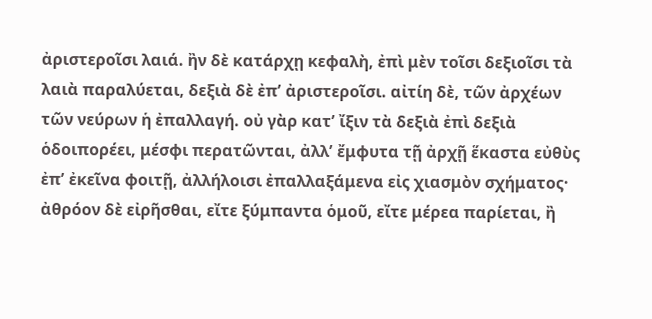ἀριστεροῖσι λαιά. ἢν δὲ κατάρχῃ κεφαλὴ, ἐπὶ μὲν τοῖσι δεξιοῖσι τὰ λαιὰ παραλύεται, δεξιὰ δὲ ἐπʼ ἀριστεροῖσι. αἰτίη δὲ, τῶν ἀρχέων τῶν νεύρων ἡ ἐπαλλαγή. οὐ γὰρ κατʼ ἴξιν τὰ δεξιὰ ἐπὶ δεξιὰ ὁδοιπορέει, μέσφι περατῶνται, ἀλλʼ ἔμφυτα τῇ ἀρχῇ ἕκαστα εὐθὺς ἐπʼ ἐκεῖνα φοιτῇ, ἀλλήλοισι ἐπαλλαξάμενα εἰς χιασμὸν σχήματος· ἀθρόον δὲ εἰρῆσθαι, εἴτε ξύμπαντα ὁμοῦ, εἴτε μέρεα παρίεται, ἢ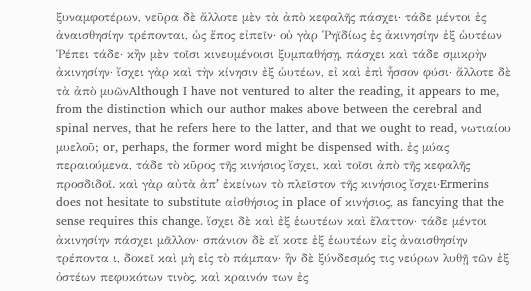ξυναμφοτέρων, νεῦρα δὲ ἄλλοτε μὲν τὰ ἀπὸ κεφαλῆς πάσχει· τάδε μέντοι ἐς ἀναισθησίην τρέπονται, ὡς ἔπος εἰπεῖν· οὐ γὰρ Ῥηϊδίως ἐς ἀκινησίην ἐξ ὡυτέων Ῥέπει τάδε· κἢν μὲν τοῖσι κινευμένοισι ξυμπαθήσῃ, πάσχει καὶ τάδε σμικρὴν ἀκινησίην· ἴσχει γὰρ καὶ τὴν κίνησιν ἐξ ὡυτέων, εἰ καὶ ἐπὶ ἧσσον φύσι· ἄλλοτε δὲ τὰ ἀπὸ μυῶνAlthough I have not ventured to alter the reading, it appears to me, from the distinction which our author makes above between the cerebral and spinal nerves, that he refers here to the latter, and that we ought to read, νωτιαίου μυελοῦ; or, perhaps, the former word might be dispensed with. ἐς μύας περαιούμενα, τάδε τὸ κῦρος τῆς κινήσιος ἴσχει, καὶ τοῖσι ἀπὸ τῆς κεφαλῆς προσδιδοῖ. καὶ γὰρ αὐτὰ ἀπʼ ἐκείνων τὸ πλεῖστον τῆς κινήσιος ἴσχει·Ermerins does not hesitate to substitute αἰσθήσιος in place of κινήσιος, as fancying that the sense requires this change. ἴσχει δὲ καὶ ἐξ ἑωυτέων καὶ ἔλαττον· τάδε μέντοι ἀκινησίην πάσχει μᾶλλον· σπάνιον δὲ εἴ κοτε ἐξ ἑωυτέων εἰς ἀναισθησίην τρέποντα ι, δοκεῖ καὶ μὴ εἰς τὸ πάμπαν· ἢν δὲ ξύνδεσμός τις νεύρων λυθῇ τῶν ἐξ ὀστέων πεφυκότων τινὸς, καὶ κραινόν των ἐς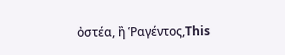ὀστέα, ἢ Ῥαγέντος,This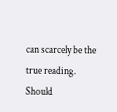can scarcely be the true reading. Should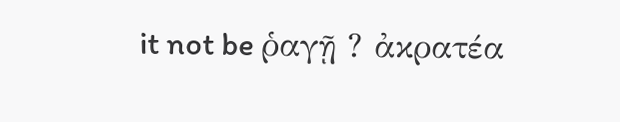it not be ῥαγῇ ? ἀκρατέα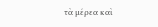τὰ μέρεα καὶ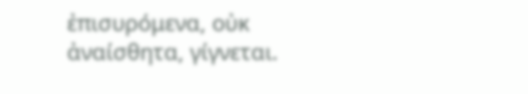ἐπισυρόμενα, οὐκ ἀναίσθητα, γίγνεται.